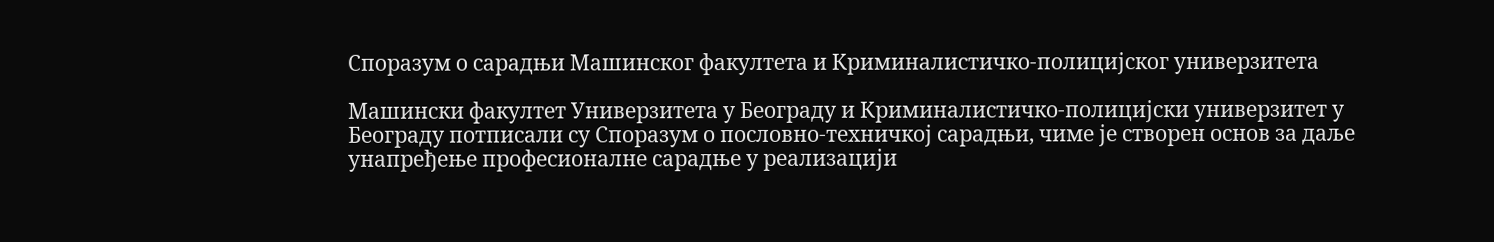Споразум о сарадњи Машинског факултета и Криминалистичко-полицијског универзитета

Машински факултет Универзитета у Београду и Криминалистичко-полицијски универзитет у Београду потписали су Споразум о пословно-техничкој сарадњи, чиме је створен основ за даље унапређење професионалне сарадње у реализацији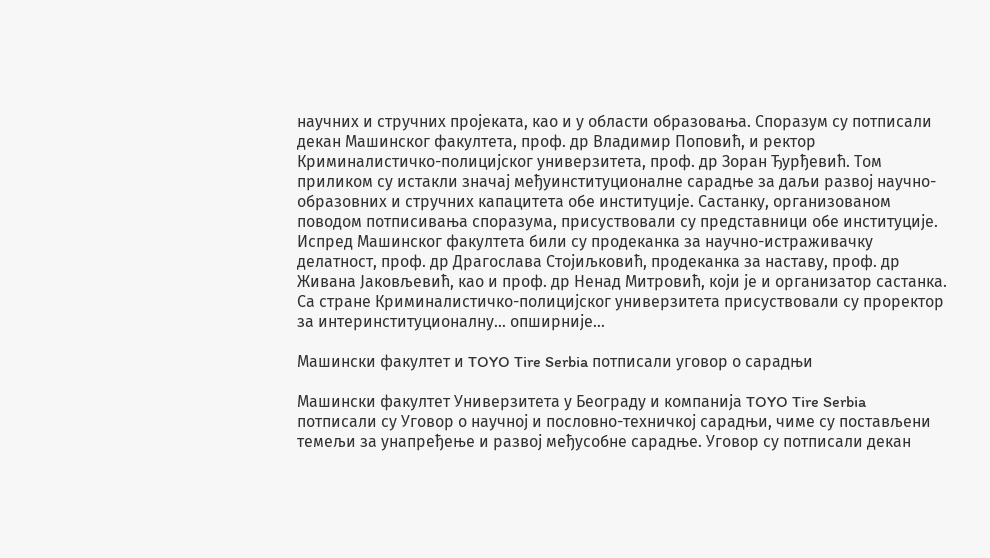научних и стручних пројеката, као и у области образовања. Споразум су потписали декан Машинског факултета, проф. др Владимир Поповић, и ректор Криминалистичко-полицијског универзитета, проф. др Зоран Ђурђевић. Том приликом су истакли значај међуинституционалне сарадње за даљи развој научно-образовних и стручних капацитета обе институције. Састанку, организованом поводом потписивања споразума, присуствовали су представници обе институције. Испред Машинског факултета били су продеканка за научно-истраживачку делатност, проф. др Драгослава Стојиљковић, продеканка за наставу, проф. др Живана Јаковљевић, као и проф. др Ненад Митровић, који је и организатор састанка. Са стране Криминалистичко-полицијског универзитета присуствовали су проректор за интеринституционалну… опширније…

Машински факултет и TOYO Tire Serbia потписали уговор о сарадњи

Машински факултет Универзитета у Београду и компанија TOYO Tire Serbia потписали су Уговор о научној и пословно-техничкој сарадњи, чиме су постављени темељи за унапређење и развој међусобне сарадње. Уговор су потписали декан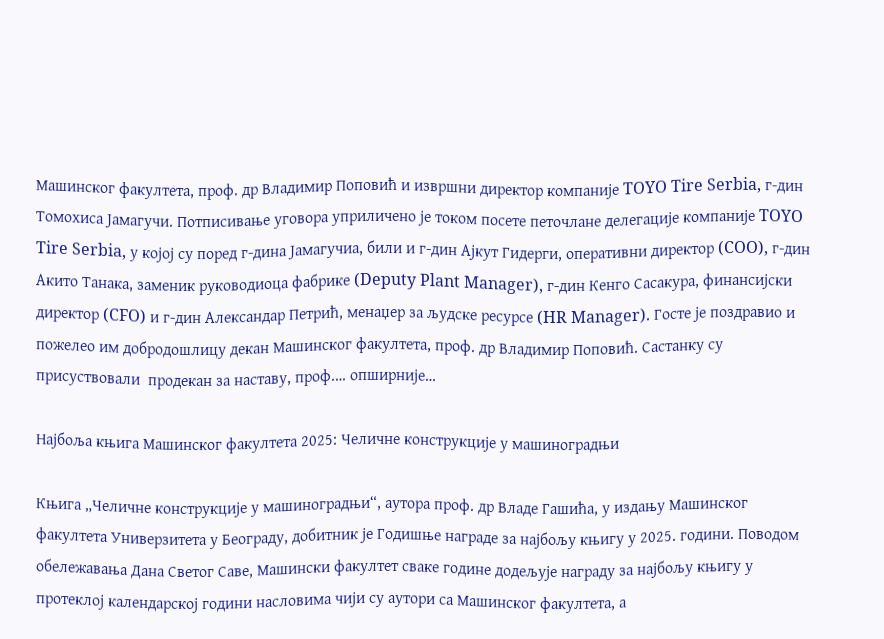Машинског факултета, проф. др Владимир Поповић и извршни директор компаније TOYO Tire Serbia, г-дин Томохиса Јамагучи. Потписивање уговора уприличено је током посете петочлане делегације компаније TOYO Tire Serbia, у којој су поред г-дина Јамагучиа, били и г-дин Ајкут Гидерги, оперативни директор (COO), г-дин Акито Танака, заменик руководиоца фабрике (Deputy Plant Manager), г-дин Кенго Сасакура, финансијски директор (CFO) и г-дин Александар Петрић, менаџер за људске ресурсе (HR Manager). Госте је поздравио и пожелео им добродошлицу декан Машинског факултета, проф. др Владимир Поповић. Састанку су присуствовали  продекан за наставу, проф.… опширније…

Најбоља књига Машинског факултета 2025: Челичне конструкције у машиноградњи

Књига „Челичне конструкције у машиноградњи“, аутора проф. др Владе Гашића, у издању Машинског факултета Универзитета у Београду, добитник је Годишње награде за најбољу књигу у 2025. години. Поводом обележавања Дана Светог Саве, Машински факултет сваке године додељује награду за најбољу књигу у протеклој календарској години насловима чији су аутори са Машинског факултета, а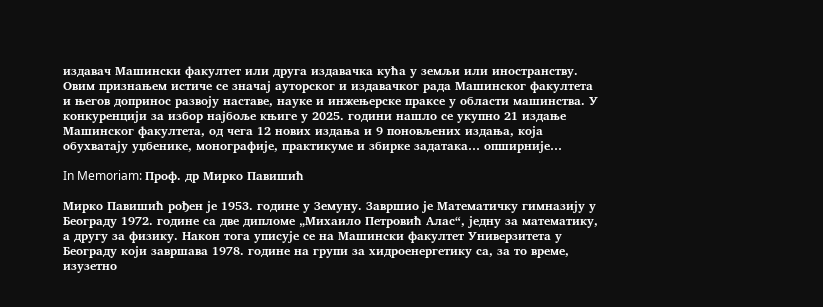издавач Машински факултет или друга издавачка кућа у земљи или иностранству. Овим признањем истиче се значај ауторског и издавачког рада Машинског факултета и његов допринос развоју наставе, науке и инжењерске праксе у области машинства. У конкуренцији за избор најбоље књиге у 2025. години нашло се укупно 21 издање Машинског факултета, од чега 12 нових издања и 9 поновљених издања, која обухватају уџбенике, монографије, практикуме и збирке задатака… опширније…

In Memoriam: Проф. др Мирко Павишић

Мирко Павишић рођен је 1953. године у Земуну. Завршио је Математичку гимназију у Београду 1972. године са две дипломе „Михаило Петровић Алас“, једну за математику, а другу за физику. Након тога уписује се на Машински факултет Универзитета у Београду који завршава 1978. године на групи за хидроенергетику са, за то време, изузетно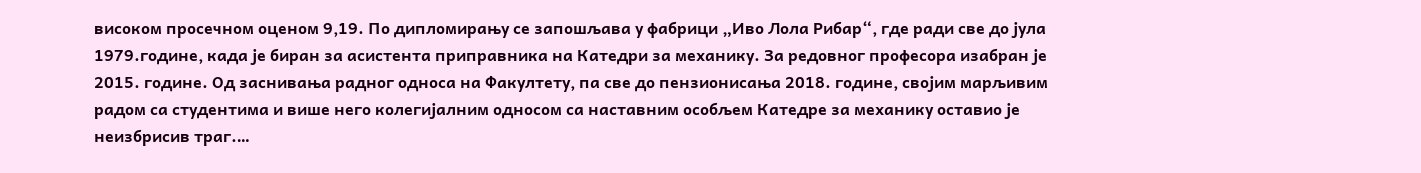високом просечном оценом 9,19. По дипломирању се запошљава у фабрици „Иво Лола Рибар“, где ради све до јула 1979.године, када је биран за асистента приправника на Катедри за механику. За редовног професора изабран је 2015. године. Од заснивања радног односа на Факултету, па све до пензионисања 2018. године, својим марљивим радом са студентима и више него колегијалним односом са наставним особљем Катедре за механику оставио је неизбрисив траг.…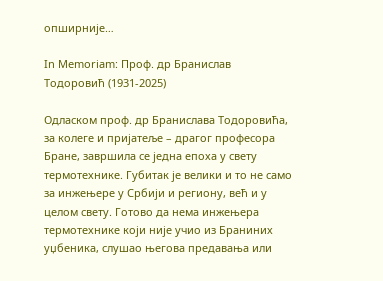опширније…

In Memoriam: Проф. др Бранислав Тодоровић (1931-2025)

Одласком проф. др Бранислава Тодоровића, за колеге и пријатеље – драгог професора Бране, завршила се једна епоха у свету термотехнике. Губитак је велики и то не само за инжењере у Србији и региону, већ и у целом свету. Готово да нема инжењера термотехнике који није учио из Браниних уџбеника, слушао његова предавања или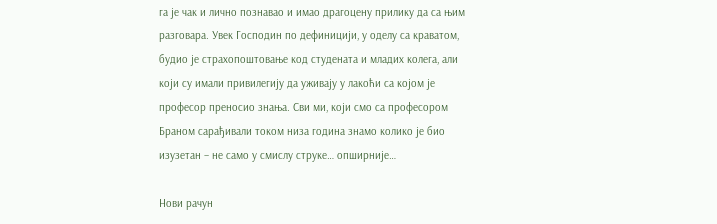га је чак и лично познавао и имао драгоцену прилику да са њим разговара. Увек Господин по дефиницији, у оделу са краватом, будио је страхопоштовање код студената и младих колега, али који су имали привилегију да уживају у лакоћи са којом је професор преносио знања. Сви ми, који смо са професором Браном сарађивали током низа година знамо колико је био изузетан – не само у смислу струке… опширније…

Нови рачун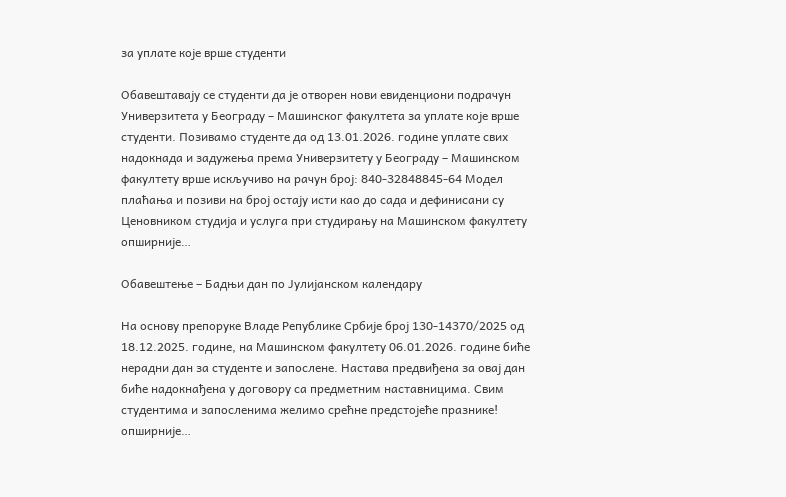за уплате које врше студенти

Обавештавају се студенти да је отворен нови евиденциони подрачун Универзитета у Београду – Машинског факултета за уплате које врше студенти. Позивамо студенте да од 13.01.2026. године уплате свих надокнада и задужења према Универзитету у Београду – Машинском факултету врше искључиво на рачун број: 840-32848845-64 Модел плаћања и позиви на број остају исти као до сада и дефинисани су Ценовником студија и услуга при студирању на Машинском факултету   опширније…

Обавештење – Бадњи дан по Јулијанском календару

На основу препоруке Владе Републике Србије број 130-14370/2025 од 18.12.2025. године, на Машинском факултету 06.01.2026. године биће нерадни дан за студенте и запослене. Настава предвиђена за овај дан биће надокнађена у договору са предметним наставницима. Свим студентима и запосленима желимо срећне предстојеће празнике! опширније…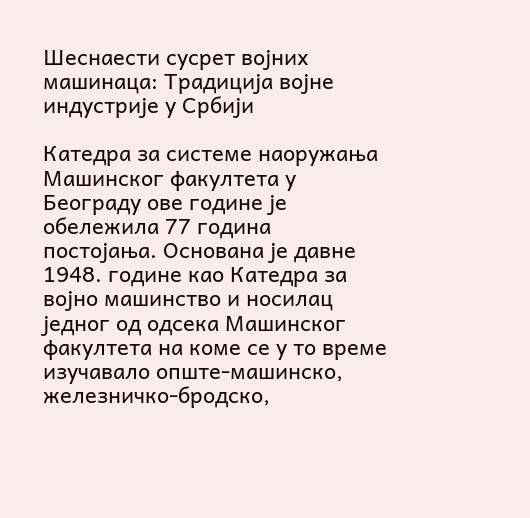Шеснаести сусрет војних машинаца: Традиција војне индустрије у Србији

Катедра за системе наоружања Машинског факултета у Београду ове године је обележила 77 годинa постојања. Основана је давне 1948. године као Катедра за војно машинство и носилац једног од одсека Машинског факултета на коме се у то време изучавало опште-машинско, железничко-бродско,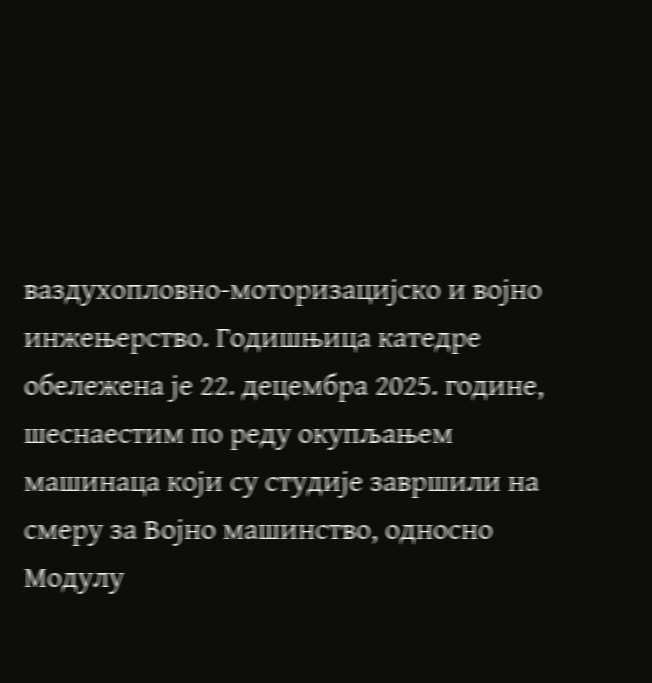ваздухопловно-моторизацијско и војно инжењерство. Годишњица катедре обележена је 22. децембра 2025. године, шеснаестим по реду окупљањем машинаца који су студије завршили на смеру за Војно машинство, односно Модулу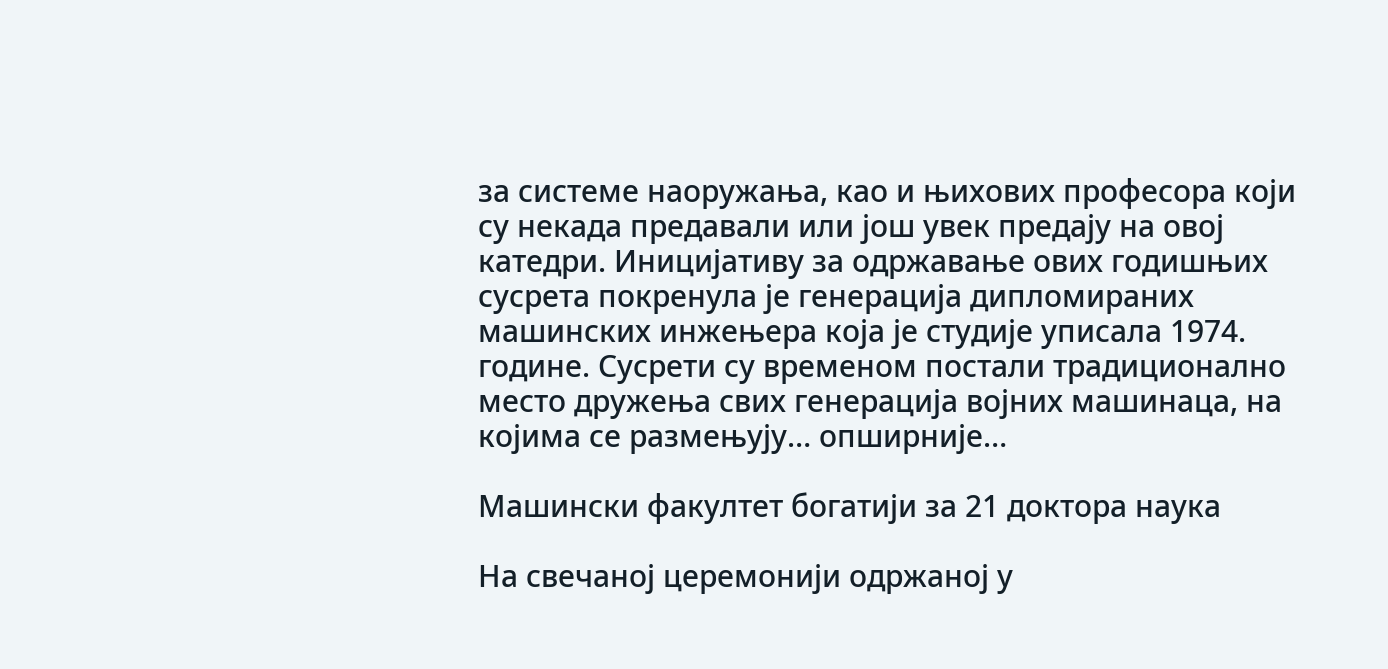за системе наоружања, као и њихових професора који су некада предавали или још увек предају на овој катедри. Иницијативу за одржавање ових годишњих сусрета покренула је генерација дипломираних машинских инжењера која је студије уписала 1974. године. Сусрети су временом постали традиционално место дружења свих генерација војних машинаца, на којима се размењују… опширније…

Машински факултет богатији за 21 доктора наука

На свечаној церемонији одржаној у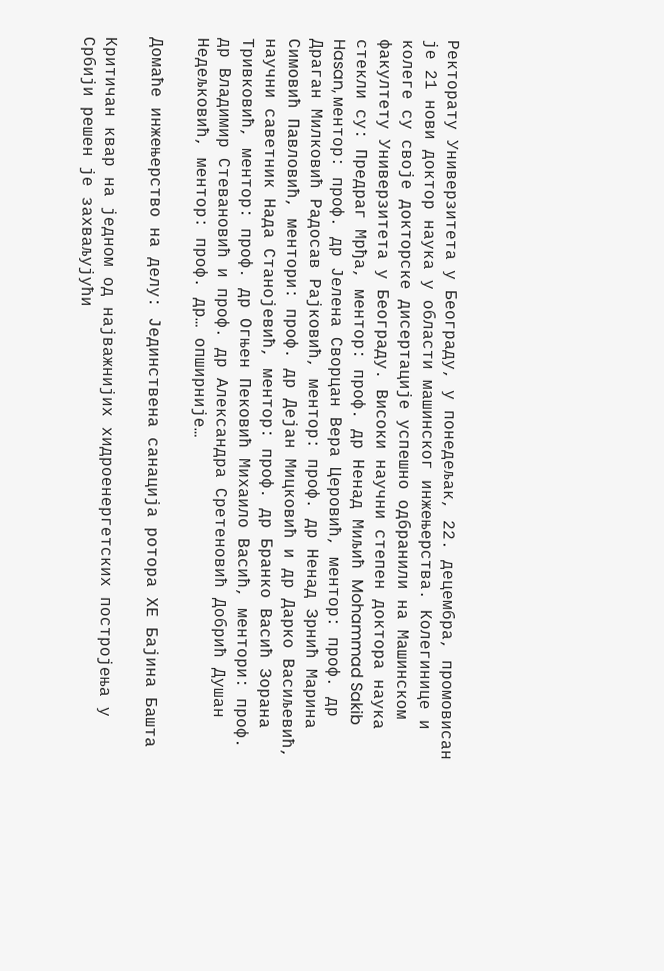Ректорату Универзитета у Београду, у понедељак, 22. децембра, промовисан је 21 нови доктор наука у области машинског инжењерства. Колегинице и колеге су своје докторске дисертације успешно одбранили на Машинском факултету Универзитета у Београду. Високи научни степен доктора наука стекли су: Предраг Мрђа, ментор: проф. др Ненад Миљић Mohammad Sakib Hasan, ментор: проф. др Јелена Сворцан Вера Церовић, ментор: проф. др Драган Милковић Радосав Рајковић, ментор: проф. др Ненад Зрнић Марина Симовић Павловић, ментори: проф. др Дејан Мицковић и др Дарко Васиљевић, научни саветник Нада Станојевић, ментор: проф. др Бранко Васић Зорана Тривковић, ментор: проф. др Огњен Пековић Михаило Васић, ментори: проф. др Владимир Стевановић и проф. др Александра Сретеновић Добрић Душан Недељковић, ментор: проф. др… опширније…

Домаће инжењерство на делу: Јединствена санација ротора ХЕ Бајина Башта

Критичан квар на једном од најважнијих хидроенергетских постројења у Србији решен је захваљујући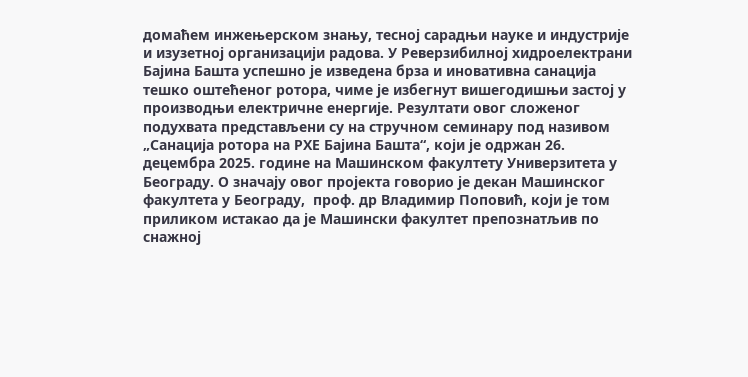домаћем инжењерском знању, тесној сарадњи науке и индустрије и изузетној организацији радова. У Реверзибилној хидроелектрани Бајина Башта успешно је изведена брза и иновативна санација тешко оштећеног ротора, чиме је избегнут вишегодишњи застој у производњи електричне енергије. Резултати овог сложеног подухвата представљени су на стручном семинару под називом „Санација ротора на РХЕ Бајина Башта“, који је одржан 26. децембра 2025. године на Машинском факултету Универзитета у Београду. О значају овог пројекта говорио је декан Машинског факултета у Београду,  проф. др Владимир Поповић, који је том приликом истакао да је Машински факултет препознатљив по снажној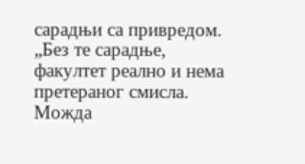сарадњи са привредом. „Без те сарадње, факултет реално и нема претераног смисла. Можда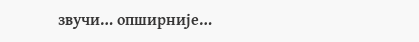звучи… опширније…